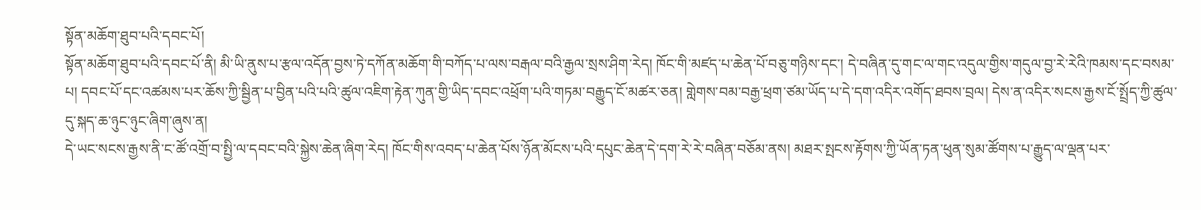སྟོན་མཆོག་ཐུབ་པའི་དབང་པོ།
སྟོན་མཆོག་ཐུབ་པའི་དབང་པོ་ནི། མི་ཡི་ནུས་པ་རྩལ་འདོན་བྱས་ཏེ་དཀོན་མཆོག་གི་བཀོད་པ་ལས་བརྒལ་བའི་རྒྱལ་སྲས་ཤིག་རེད། ཁོང་གི་མཛད་པ་ཆེན་པོ་བཅུ་གཉིས་དང་། དེ་བཞིན་དུ་གང་ལ་གང་འདུལ་གྱིས་གདུལ་བྱ་རེ་རེའི་ཁམས་དང་བསམ་པ། དབང་པོ་དང་འཚམས་པར་ཆོས་ཀྱི་སྦྱིན་པ་བྱིན་པའི་པའི་ཚུལ་འཇིག་རྟེན་ཀུན་གྱི་ཡིད་དབང་འཕྲོག་པའི་གཏམ་བརྒྱུད་ངོ་མཚར་ཅན། གླེགས་བམ་བརྒྱ་ཕྲག་ཙམ་ཡོད་པ་དེ་དག་འདིར་འགོད་ཐབས་བྲལ། དེས་ན་འདིར་སངས་རྒྱས་ངོ་སྤྲོད་ཀྱི་ཚུལ་དུ་སྐད་ཆ་ཉུང་ཉུང་ཞིག་ཞུས་ན།
དེ་ཡང་སངས་རྒྱས་ནི་ང་ཚོ་འགྲོ་བ་སྤྱི་ལ་དབང་བའི་སྐྱེས་ཆེན་ཞིག་རེད། ཁོང་གིས་འབད་པ་ཆེན་པོས་ཉོན་མོངས་པའི་དཔུང་ཆེན་དེ་དག་རེ་རེ་བཞིན་བཅོམ་ནས། མཐར་སྤངས་རྟོགས་ཀྱི་ཡོན་ཏན་ཕུན་སུམ་ཚོགས་པ་རྒྱུད་ལ་ལྡན་པར་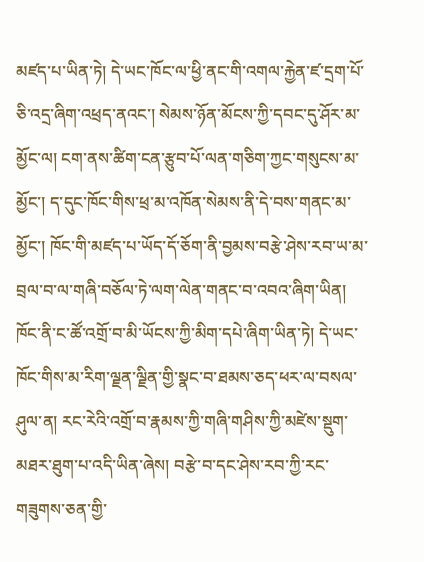མཛད་པ་ཡིན་ཏེ། དེ་ཡང་ཁོང་ལ་ཕྱི་ནང་གི་འགལ་རྐྱེན་ཛ་དྲག་པོ་ཅི་འདྲ་ཞིག་འཕྲད་ནའང་། སེམས་ཉོན་མོངས་ཀྱི་དབང་དུ་ཤོར་མ་མྱོང་ལ། ངག་ནས་ཚིག་ངན་རྩུབ་པོ་ལན་གཅིག་ཀྱང་གསུངས་མ་མྱོང་། ད་དུང་ཁོང་གིས་ཕྲ་མ་འཁོན་སེམས་ནི་དེ་བས་གནང་མ་མྱོང་། ཁོང་གི་མཛད་པ་ཡོད་དོ་ཅོག་ནི་བྱམས་བརྩེ་ཤེས་རབ་ཡ་མ་བྲལ་བ་ལ་གཞི་བཅོལ་ཏེ་ལག་ལེན་གནང་བ་འབའ་ཞིག་ཡིན། ཁོང་ནི་ང་ཚོ་འགྲོ་བ་མི་ཡོངས་ཀྱི་མིག་དཔེ་ཞིག་ཡིན་ཏེ། དེ་ཡང་ཁོང་གིས་མ་རིག་ལྗན་ལྗིན་གྱི་སྣང་བ་ཐམས་ཅད་ཕར་ལ་བསལ་ཤུལ་ན། རང་རེའི་འགྲོ་བ་རྣམས་ཀྱི་གཞི་གཤིས་ཀྱི་མཛེས་སྡུག་མཐར་ཐུག་པ་འདི་ཡིན་ཞེས། བརྩེ་བ་དང་ཤེས་རབ་ཀྱི་རང་གཟུགས་ཅན་གྱི་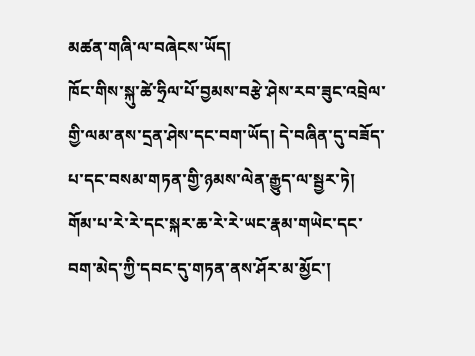མཚན་གཞི་ལ་བཞེངས་ཡོད།
ཁོང་གིས་སྐུ་ཚེ་ཧྲིལ་པོ་བྱམས་བརྩེ་ཤེས་རབ་ཟུང་འབྲེལ་གྱི་ལམ་ནས་དྲན་ཤེས་དང་བག་ཡོད། དེ་བཞིན་དུ་བཟོད་པ་དང་བསམ་གཏན་གྱི་ཉམས་ལེན་རྒྱུད་ལ་སྦྱར་ཏེ། གོམ་པ་རེ་རེ་དང་སྐར་ཆ་རེ་རེ་ཡང་རྣམ་གཡེང་དང་བག་མེད་ཀྱི་དབང་དུ་གཏན་ནས་ཤོར་མ་མྱོང་།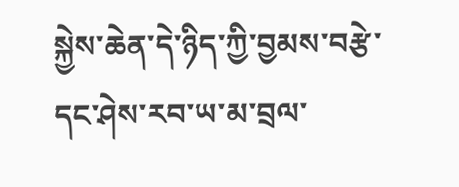སྐྱེས་ཆེན་དེ་ཉིད་ཀྱི་བྱམས་བརྩེ་དང་ཤེས་རབ་ཡ་མ་བྲལ་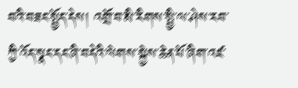བའི་བཟང་སྤྱོད་དེས། འགྲོ་བ་མི་རིགས་སྤྱི་ལ་ཤེས་རབ་ཀྱི་འོད་སྣང་དང་ཞི་བདེའི་ལེགས་སྐྱེས་ཆེན་པོ་ཞིག་འཛ་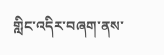གླིང་འདིར་བཞག་ནས་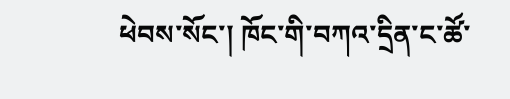ཕེབས་སོང་། ཁོང་གི་བཀའ་དྲིན་ང་ཚོ་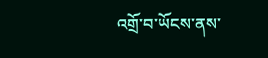འགྲོ་བ་ཡོངས་ནས་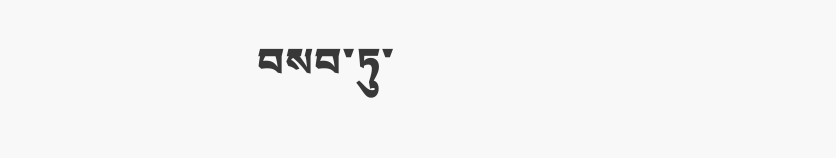བསབ་ཏུ་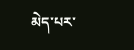མེད་པར་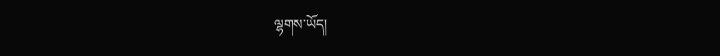ལྷགས་ཡོད།